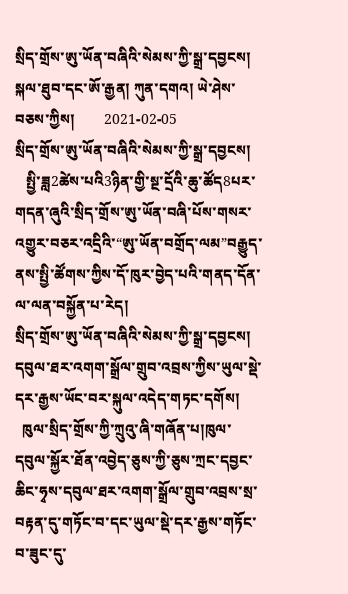སྲིད་གྲོས་ཨུ་ཡོན་བཞིའི་སེམས་ཀྱི་སྒྲ་དབྱངས།
སྐལ་ཐུབ་དང་ཨོ་རྒྱན། ཀུན་དགའ། ཡེ་ཤེས་བཅས་ཀྱིས།        2021-02-05
སྲིད་གྲོས་ཨུ་ཡོན་བཞིའི་སེམས་ཀྱི་སྒྲ་དབྱངས།
   སྤྱི་ཟླ2ཚེས་པའི3ཉིན་གྱི་སྔ་དྲོའི་ཆུ་ཚོད8པར་གདན་ཞུའི་སྲིད་གྲོས་ཨུ་ཡོན་བཞི་པོས་གསར་འགྱུར་བཅར་འདྲིའི་“ཨུ་ཡོན་བགྲོད་ལམ”བརྒྱུད་ནས་སྤྱི་ཚོགས་ཀྱིས་དོ་ཁུར་བྱེད་པའི་གནད་དོན་ལ་ལན་བསྐྱོན་པ་རེད།
སྲིད་གྲོས་ཨུ་ཡོན་བཞིའི་སེམས་ཀྱི་སྒྲ་དབྱངས།
དབུལ་ཐར་འགག་སྒྲོལ་གྲུབ་འབྲས་ཀྱིས་ཡུལ་སྡེ་དར་རྒྱས་ཡོང་བར་སྐུལ་འདེད་གཏང་དགོས།
  ཁུལ་སྲིད་གྲོས་ཀྱི་ཀྲུའུ་ཞི་གཞོན་པ།ཁུལ་དབུལ་སྐྱོར་ཐོན་འབྱེད་ཅུས་ཀྱི་ཅུས་ཀྲང་དབྱང་ཆིང་ཧྭས་དབུལ་ཐར་འགག་སྒྲོལ་གྲུབ་འབྲས་སྲ་བརྟན་དུ་གཏོང་བ་དང་ཡུལ་སྡེ་དར་རྒྱས་གཏོང་བ་ཟུང་དུ་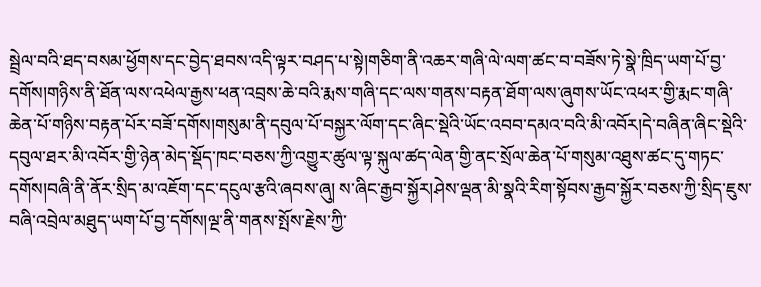སྦྲེལ་བའི་ཐད་བསམ་ཕྱོགས་དང་བྱེད་ཐབས་འདི་ལྟར་བཤད་པ་སྟེ།གཅིག་ནི་འཆར་གཞི་ལེ་ལག་ཚང་བ་བཟོས་ཏེ་སྣེ་ཁྲིད་ཡག་པོ་བྱ་དགོས།གཉིས་ནི་ཐོན་ལས་འཕེལ་རྒྱས་ཕན་འབྲས་ཆེ་བའི་རྨས་གཞི་དང་ལས་གནས་བརྟན་ཐོག་ལས་ཞུགས་ཡོང་འཕར་གྱི་རྨང་གཞི་ཆེན་པོ་གཉིས་བརྟན་པོར་བཟོ་དགོས།གསུམ་ནི་དབུལ་པོ་བསྐྱར་ལོག་དང་ཞིང་སྡེའི་ཡོང་འབབ་དམའ་བའི་མི་འབོར།དེ་བཞིན་ཞིང་སྡེའི་དབུལ་ཐར་མི་འབོར་གྱི་ཉེན་མེད་སྡོད་ཁང་བཅས་ཀྱི་འགྱུར་ཚུལ་ལྟ་སྐུལ་ཚད་ལེན་གྱི་ནང་སྲོལ་ཆེན་པོ་གསུམ་འཐུས་ཚང་དུ་གཏང་དགོས།བཞི་ནི་ནོར་སྲིད་མ་འཇོག་དང་དངུལ་རྩའི་ཞབས་ཞུ། ས་ཞིང་རྒྱབ་སྐྱོར།ཤེས་ལྡན་མི་སྣའི་རིག་སྟོབས་རྒྱབ་སྐྱོར་བཅས་ཀྱི་སྲིད་ཇུས་བཞི་འབྲེལ་མཐུད་ཡག་པོ་བྱ་དགོས།ལྔ་ནི་གནས་སྤོས་རྗེས་ཀྱི་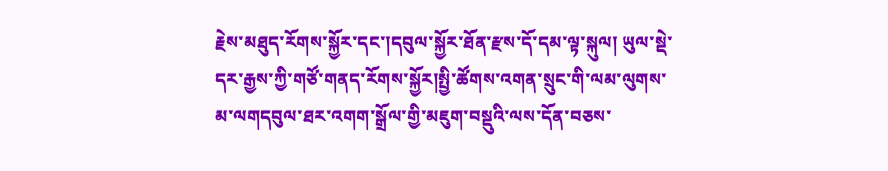རྗེས་མཐུད་རོགས་སྐྱོར་དང་།དབུལ་སྐྱོར་ཐོན་རྫས་དོ་དམ་ལྟ་སྐུལ། ཡུལ་སྡེ་དར་རྒྱས་ཀྱི་གཙོ་གནད་རོགས་སྐྱོར།སྤྱི་ཚོགས་འགན་སྲུང་གི་ལམ་ལུགས་མ་ལགདབུལ་ཐར་འགག་སྒྲོལ་གྱི་མཇུག་བསྡུའི་ལས་དོན་བཅས་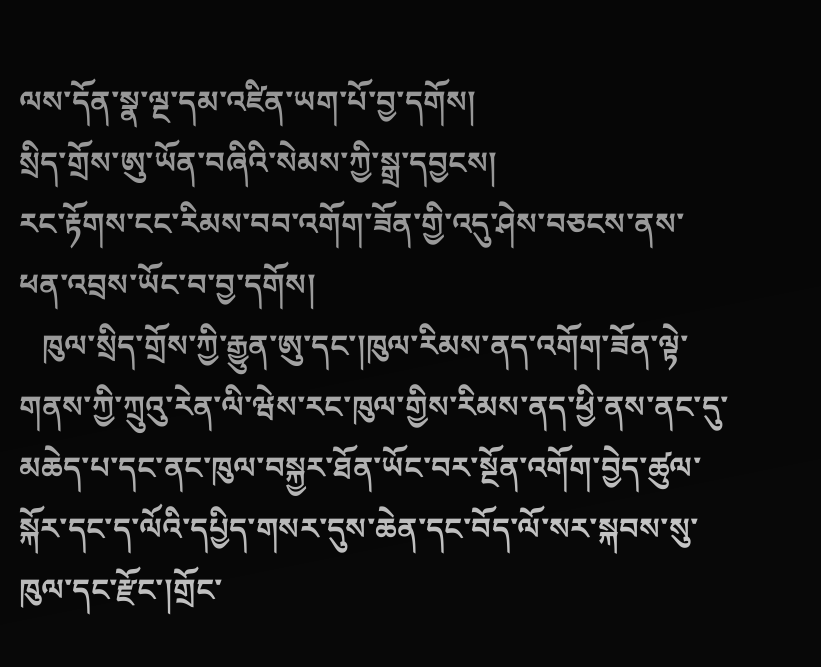ལས་དོན་སྣ་ལྔ་དམ་འཛིན་ཡག་པོ་བྱ་དགོས།
སྲིད་གྲོས་ཨུ་ཡོན་བཞིའི་སེམས་ཀྱི་སྒྲ་དབྱངས།
རང་རྟོགས་ངང་རིམས་བབ་འགོག་ཟོན་གྱི་འདུ་ཤེས་བཅངས་ནས་ཕན་འབྲས་ཡོང་བ་བྱ་དགོས།
   ཁུལ་སྲིད་གྲོས་ཀྱི་རྒྱུན་ཨུ་དང་།ཁུལ་རིམས་ནད་འགོག་ཟོན་ལྟེ་གནས་ཀྱི་ཀྲུའུ་རེན་ལི་ཝེས་རང་ཁུལ་གྱིས་རིམས་ནད་ཕྱི་ནས་ནང་དུ་མཆེད་པ་དང་ནང་ཁུལ་བསྐྱར་ཐོན་ཡོང་བར་སྔོན་འགོག་བྱེད་ཚུལ་སྐོར་དང་ད་ལོའི་དཔྱིད་གསར་དུས་ཆེན་དང་བོད་ལོ་སར་སྐབས་སུ་ཁུལ་དང་རྫོང་།གྲོང་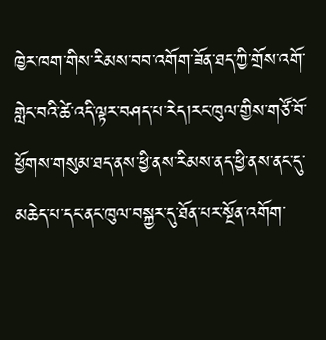ཁྱེར་ཁག་གིས་རིམས་བབ་འགོག་ཟོན་ཐད་ཀྱི་གྲོས་འགོ་གླེང་བའི་ཚེ་འདི་ལྟར་བཤད་པ་རེད།རང་ཁུལ་གྱིས་གཙོ་བོ་ཕྱོགས་གསུམ་ཐད་ནས་ཕྱི་ནས་རིམས་ནད་ཕྱི་ནས་ནང་དུ་མཆེད་པ་དང་ནང་ཁུལ་བསྐྱར་དུ་ཐོན་པར་སྔོན་འགོག་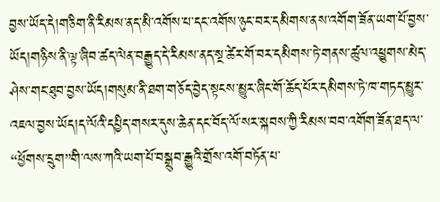བྱས་ཡོད་དེ།གཅིག་ནི་རིམས་ནད་མི་འགོས་པ་དང་འགོས་ཉུང་བར་དམིགས་ནས་འགོག་ཟོན་ཡག་པོ་བྱས་ཡོད།གཉིས་ནི་ལྟ་ཞིབ་ཚད་ལེན་བརྒྱུད་དེ་རིམས་ནད་སྔ་ཚེར་གོ་བར་དམིགས་ཏེ་གནས་ཚུལ་འཕྱུགས་མེད་ཤེས་གང་ཐུབ་བྱས་ཡོད།གསུམ་ནི་ཐག་གཅོད་བྱེད་སྟངས་མྱུར་ཞིང་གོ་ཆོད་པོར་དམིགས་ཏེ་ཁ་གཏད་མྱུར་འཇལ་བྱས་ཡོད།ད་ལོའི་དཔྱིད་གསར་དུས་ཆེན་དང་བོད་ལོ་སར་སྐབས་ཀྱི་རིམས་བབ་འགོག་ཟོན་ཐད་ལ་ “ཕྱོགས་དྲུག”གི་ལས་ཀའི་ཡག་པོ་བསྒྲུབ་རྒྱུའི་གྲོས་འགོ་བཏོན་པ་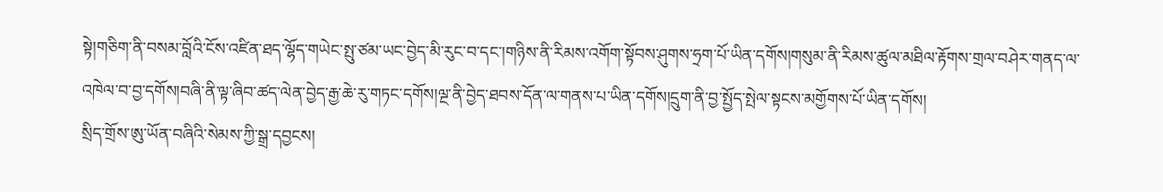སྟེ།གཅིག་ནི་བསམ་བློའི་ངོས་འཛིན་ཐད་ལྷོད་གཡེང་སྤུ་ཙམ་ཡང་བྱེད་མི་རུང་བ་དང་།གཉིས་ནི་རིམས་འགོག་སྟོབས་ཤུགས་ཧྲག་པོ་ཡིན་དགོས།གསུམ་ནི་རིམས་ཚུལ་མཐིལ་རྟོགས་གྲལ་བཤེར་གནད་ལ་འཁེལ་བ་བྱ་དགོས།བཞི་ནི་ལྟ་ཞིབ་ཚད་ལེན་བྱེད་རྒྱ་ཆེ་རུ་གཏང་དགོས།ལྔ་ནི་བྱེད་ཐབས་དོན་ལ་གནས་པ་ཡིན་དགོས།དྲུག་ནི་བྱ་སྤྱོད་སྤེལ་སྟངས་མགྱོགས་པོ་ཡིན་དགོས།
སྲིད་གྲོས་ཨུ་ཡོན་བཞིའི་སེམས་ཀྱི་སྒྲ་དབྱངས།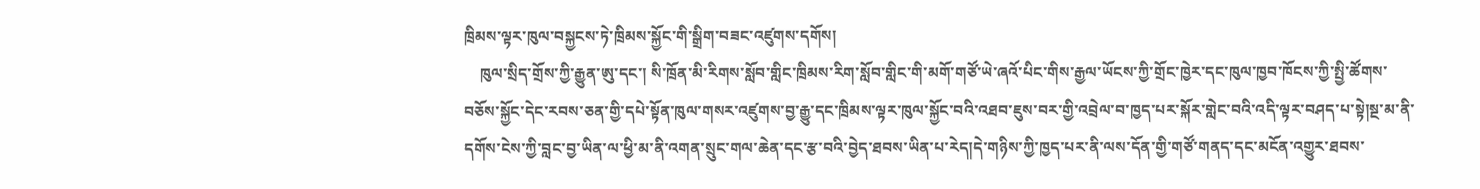ཁྲིམས་ལྟར་ཁུལ་བསྐྱངས་ཏེ་ཁྲིམས་སྐྱོང་གི་སྒྲིག་བཟང་འཛུགས་དགོས།
    ཁུལ་སྲིད་གྲོས་ཀྱི་རྒྱུན་ཨུ་དང་། སི་ཁྲོན་མི་རིགས་སློབ་གླིང་ཁྲིམས་རིག་སློབ་གླིང་གི་མགོ་གཙོ་ཡེ་ཞའོ་པིང་གིས་རྒྱལ་ཡོངས་ཀྱི་གྲོང་ཁྱེར་དང་ཁུལ་ཁྱབ་ཁོངས་ཀྱི་སྤྱི་ཚོགས་བཅོས་སྐྱོང་དེང་རབས་ཅན་གྱི་དཔེ་སྟོན་ཁུལ་གསར་འཛུགས་བྱ་རྒྱུ་དང་ཁྲིམས་ལྟར་ཁུལ་སྐྱོང་བའི་འཐབ་ཇུས་བར་གྱི་འབྲེལ་བ་ཁྱད་པར་སྐོར་གླེང་བའི་འདི་ལྟར་བཤད་པ་སྟེ།སྔ་མ་ནི་དགོས་ངེས་ཀྱི་བླང་བྱ་ཡིན་ལ་ཕྱི་མ་ནི་འགན་སྲུང་གལ་ཆེན་དང་རྩ་བའི་བྱེད་ཐབས་ཡིན་པ་རེད།དེ་གཉིས་ཀྱི་ཁྱད་པར་ནི་ལས་དོན་གྱི་གཙོ་གནད་དང་མངོན་འགྱུར་ཐབས་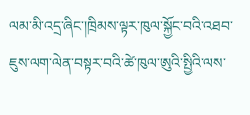ལམ་མི་འདྲ་ཞིང་།ཁྲིམས་ལྟར་ཁུལ་སྐྱོང་བའི་འཐབ་ཇུས་ལག་ལེན་བསྟར་བའི་ཚེ་ཁུལ་ཨུའི་སྤྱིའི་ལས་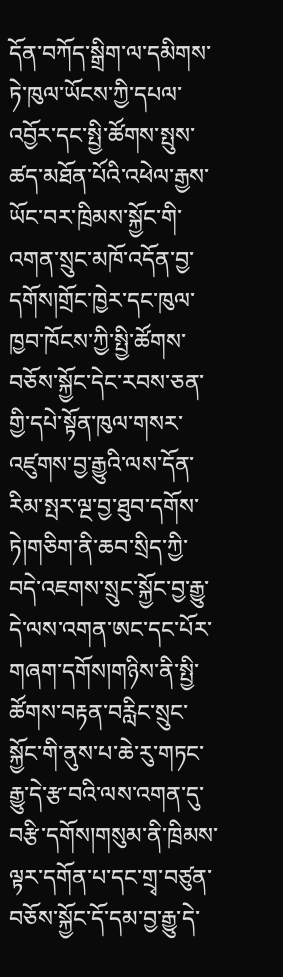དོན་བཀོད་སྒྲིག་ལ་དམིགས་ཏེ་ཁུལ་ཡོངས་ཀྱི་དཔལ་འབྱོར་དང་སྤྱི་ཚོགས་སྤུས་ཚད་མཐོན་པོའི་འཕེལ་རྒྱས་ཡོང་བར་ཁྲིམས་སྐྱོང་གི་འགན་སྲུང་མཁོ་འདོན་བྱ་དགོས།གྲོང་ཁྱེར་དང་ཁུལ་ཁྱབ་ཁོངས་ཀྱི་སྤྱི་ཚོགས་བཅོས་སྐྱོང་དེང་རབས་ཅན་གྱི་དཔེ་སྟོན་ཁུལ་གསར་འཛུགས་བྱ་རྒྱུའི་ལས་དོན་རིམ་སྤར་ལྔ་བྱ་ཐུབ་དགོས་ཏེ།གཅིག་ནི་ཆབ་སྲིད་ཀྱི་བདེ་འཇགས་སྲུང་སྐྱོང་བྱ་རྒྱུ་དེ་ལས་འགན་ཨང་དང་པོར་གཞག་དགོས།གཉིས་ནི་སྤྱི་ཚོགས་བརྟན་བརླིང་སྲུང་སྐྱོང་གི་ནུས་པ་ཆེ་རུ་གཏང་རྒྱུ་དེ་རྩ་བའི་ལས་འགན་དུ་བརྩི་དགོས།གསུམ་ནི་ཁྲིམས་ལྟར་དགོན་པ་དང་གྲྭ་བཙུན་བཅོས་སྐྱོང་དོ་དམ་བྱ་རྒྱུ་དེ་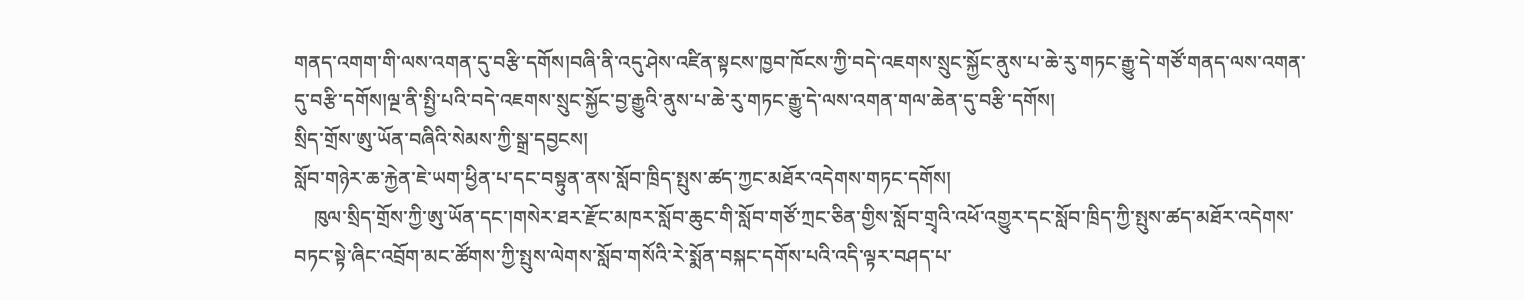གནད་འགག་གི་ལས་འགན་དུ་བརྩི་དགོས།བཞི་ནི་འདུ་ཤེས་འཛིན་སྟངས་ཁྱབ་ཁོངས་ཀྱི་བདེ་འཇགས་སྲུང་སྐྱོང་ནུས་པ་ཆེ་རུ་གཏང་རྒྱུ་དེ་གཙོ་གནད་ལས་འགན་དུ་བརྩི་དགོས།ལྔ་ནི་སྤྱི་པའི་བདེ་འཇགས་སྲུང་སྐྱོང་བྱ་རྒྱུའི་ནུས་པ་ཆེ་རུ་གཏང་རྒྱུ་དེ་ལས་འགན་གལ་ཆེན་དུ་བརྩི་དགོས།
སྲིད་གྲོས་ཨུ་ཡོན་བཞིའི་སེམས་ཀྱི་སྒྲ་དབྱངས།
སློབ་གཉེར་ཆ་རྐྱེན་ཇེ་ཡག་ཕྱིན་པ་དང་བསྟུན་ནས་སློབ་ཁྲིད་སྤུས་ཚད་ཀྱང་མཐོར་འདེགས་གཏང་དགོས།
    ཁུལ་སྲིད་གྲོས་ཀྱི་ཨུ་ཡོན་དང་།གསེར་ཐར་རྫོང་མཁར་སློབ་ཆུང་གི་སློབ་གཙོ་ཀྲང་ཅིན་གྱིས་སློབ་གྲྭའི་འཕོ་འགྱུར་དང་སློབ་ཁྲིད་ཀྱི་སྤུས་ཚད་མཐོར་འདེགས་བཏང་སྟེ་ཞིང་འབྲོག་མང་ཚོགས་ཀྱི་སྤུས་ལེགས་སློབ་གསོའི་རེ་སྨོན་བསྐང་དགོས་པའི་འདི་ལྟར་བཤད་པ་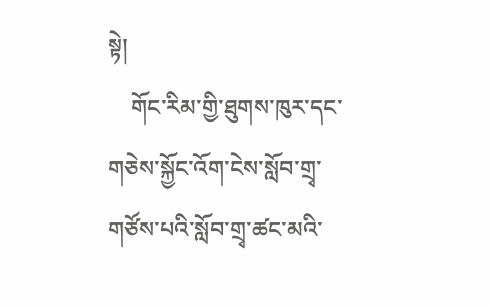སྟེ།
    གོང་རིམ་གྱི་ཐུགས་ཁུར་དང་གཅེས་སྐྱོང་འོག་ངེས་སློབ་གྲྭ་གཙོས་པའི་སློབ་གྲྭ་ཚང་མའི་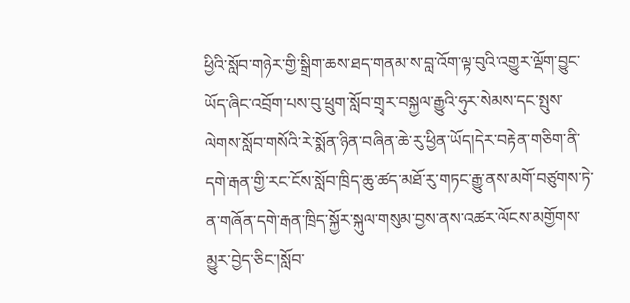ཕྱིའི་སློབ་གཉེར་གྱི་སྒྲིག་ཆས་ཐད་གནམ་ས་བླ་འོག་ལྟ་བུའི་འགྱུར་ལྡོག་བྱུང་ཡོད་ཞིང་འབྲོག་པས་བུ་ཕྲུག་སློབ་གྲྭར་བསྐྱལ་རྒྱུའི་ཧུར་སེམས་དང་སྤུས་ལེགས་སློབ་གསོའི་རེ་སྨོན་ཉིན་བཞིན་ཆེ་རུ་ཕྱིན་ཡོད།དེར་བརྟེན་གཅིག་ནི་དགེ་རྒན་གྱི་རང་ངོས་སློབ་ཁྲིད་ཆུ་ཚད་མཐོ་རུ་གཏང་རྒྱུ་ནས་མགོ་བཙུགས་ཏེ་ན་གཞོན་དགེ་རྒན་ཁྲིད་སྐྱོར་སྐུལ་གསུམ་བྱས་ནས་འཚར་ལོངས་མགྱོགས་མྱུར་བྱེད་ཅིང་།སློབ་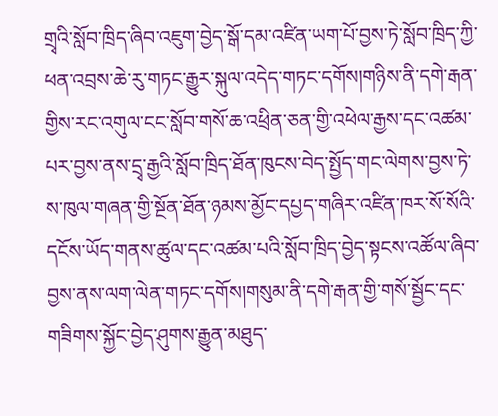གྲྭའི་སློབ་ཁྲིད་ཞིབ་འཇུག་བྱེད་སྒོ་དམ་འཛིན་ཡག་པོ་བྱས་ཏེ་སློབ་ཁྲིད་ཀྱི་ཕན་འབྲས་ཆེ་རུ་གཏང་རྒྱུར་སྐུལ་འདེད་གཏང་དགོས།གཉིས་ནི་དགེ་རྒན་གྱིས་རང་འགུལ་ངང་སློབ་གསོ་ཆ་འཕྲིན་ཅན་གྱི་འཕེལ་རྒྱས་དང་འཚམ་པར་བྱས་ནས་དྲྭ་རྒྱའི་སློབ་ཁྲིད་ཐོན་ཁུངས་བེད་སྤྱོད་གང་ལེགས་བྱས་ཏེ་ས་ཁུལ་གཞན་གྱི་སྔོན་ཐོན་ཉམས་མྱོང་དཔྱད་གཞིར་འཛིན་ཁར་སོ་སོའི་དངོས་ཡོད་གནས་ཚུལ་དང་འཚམ་པའི་སློབ་ཁྲིད་བྱེད་སྟངས་འཚོལ་ཞིབ་བྱས་ནས་ལག་ལེན་གཏང་དགོས།གསུམ་ནི་དགེ་རྒན་གྱི་གསོ་སྦྱོང་དང་གཟིགས་སྐྱོང་བྱེད་ཤུགས་རྒྱུན་མཐུད་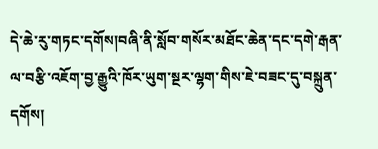དེ་ཆེ་རུ་གཏང་དགོས།བཞི་ནི་སློབ་གསོར་མཐོང་ཆེན་དང་དགེ་རྒན་ལ་བརྩི་འཇོག་བྱ་རྒྱུའི་ཁོར་ཡུག་སྔར་ལྷག་གིས་ཇེ་བཟང་དུ་བསྐྲུན་དགོས།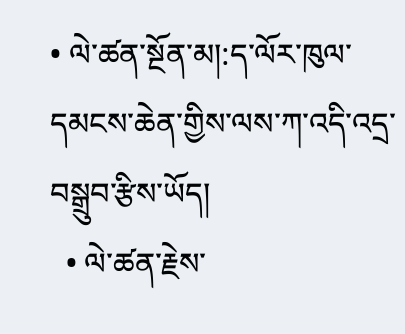• ལེ་ཚན་སྔོན་མ།:ད་ལོར་ཁུལ་དམངས་ཆེན་གྱིས་ལས་ཀ་འདི་འདྲ་བསྒྲུབ་རྩིས་ཡོད།
  • ལེ་ཚན་རྗེས་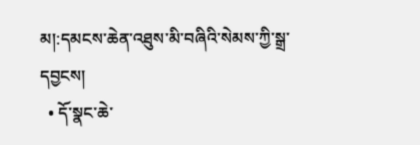མ།:དམངས་ཆེན་འཐུས་མི་བཞིའི་སེམས་ཀྱི་སྒྲ་དབྱངས།
  • དོ་སྣང་ཆེ་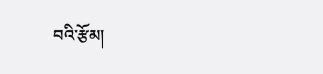བའི་རྩོམ།